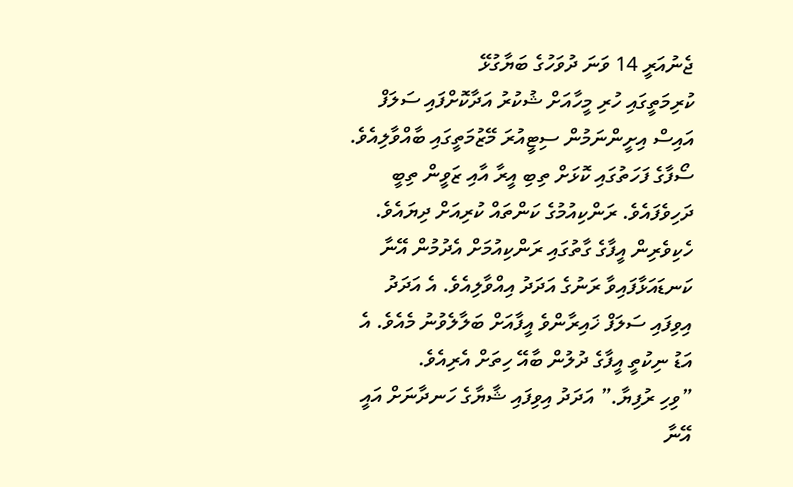ޖެނުއަރީ 14 ވަނަ ދުވަހުގެ ބަޔާގުޅޭ
ކުރިމަތީގައި ހުރި މީހާއަށް ޝުކުރު އަދާކޮށްފައި ސަލަފް އައިސް އިށީންނަމުން ސިޓީއުރަ މޭޒުމަތީގައި ބާއްވާލިއެވެ. ސޯފާގެ ފަހަތުގައި ކޮޅަށް ތިބި އީރާ އާއި ޒަވީން ތިބީ ދަހިވެފައެވެ. ރަންކިއުމުގެ ކަންތައް ކުރިއަށް ދިޔައެވެ. ހެކިވެރިން އީފާގެ ގާތުގައި ރަންކިއުމަށް އެދުމުން އޭނާ ކަނޑައަޅާފައިވާ ރަނުގެ އަދަދު އިއްވާލިއެވެ. އެ އަދަދު އިވިފައި ސަލަފް ޚައިރާންވެ އީފާއަށް ބަލާލެވުނު މެއެވެ. އެ އަޑު ނިކުތީ އީފާގެ ދުލުން ބާއޭ ހިތަށް އެރިއެވެ.
”ވިހި ރުފިޔާ.” އަދަދު އިވިފައި ޝާޔާގެ ހަނދާނަށް އައީ އޭނާ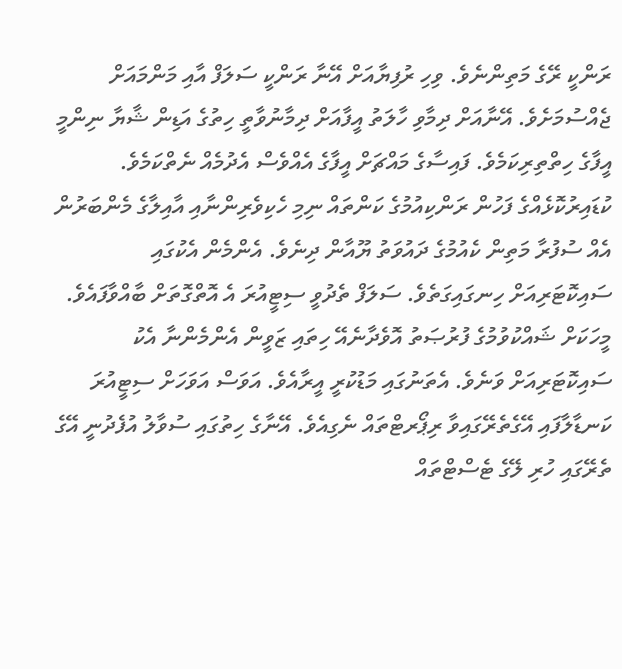ރަންކީ ރޭގެ މަތިންނެވެ. ވިހި ރުފިޔާއަށް އޭނާ ރަންކީ ސަލަފް އާއި މަންމައަށް ޖެއްސުމަށެވެ. އޭނާއަށް ދިމާވި ހާލަތު އީފާއަށް ދިމާނުވާތީ ހިތުގެ އަޑިން ޝާޔާ ނިންމީ އީފާގެ ހިތްތިރިކަމެވެ. ފައިސާގެ މައްޗަށް އީފާގެ އެއްވެސް އެދުމެއް ނެތްކަމެވެ.
ކުޑައިރުކޮޅެއްގެ ފަހުން ރަންކިއުމުގެ ކަންތައް ނިމި ހެކިވެރިންނާއި އާއިލާގެ މެންބަރުން އެއް ސުފުރާ މަތިން ކެއުމުގެ ދައުވަތު ޔޫއާން ދިނެވެ. އެންމެން އެކުގައި ސައިކޮޓަރިއަށް ހިނގައިގަތެވެ. ސަލަފް ތެދުވީ ސިޓީއުރަ އެ އޮތްގޮތަށް ބާއްވާފައެވެ. މީހަކަށް ޝައްކުވުމުގެ ފުރުޞަތު އޮވެދާނެއޭ ހިތައި ޒަވީން އެންމެންނާ އެކު ސައިކޮޓަރިއަށް ވަނެވެ. އެތަނުގައި މަޑުކުރީ އީރާއެވެ. އަވަސް އަވަހަށް ސިޓީއުރަ ކަނޑާލާފައި އޭގެތެރޭގައިވާ ރިޕޯރޓްތައް ނެގިއެވެ. އޭނާގެ ހިތުގައި ސުވާލު އުފެދުނީ އޭގެ ތެރޭގައި ހުރި ލޭގެ ޓެސްޓްތައް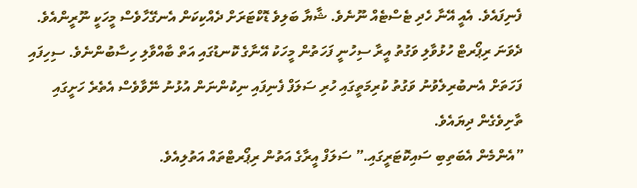ފެނިފައެވެ. އެއީ އޭނާ ހެދި ޓެސްޓެއް ނޫނެވެ. ޝާޔާ ބަލިވެ ޑޮކްޓަރަށް ދެއްކިކަން އެނގޭހާވެސް މީހަކީ ނޫރީންއެވެ.
ދެވަނަ ރިޕޯރޓް ހުޅުވާލި ވަގުތު އީރާ ސިހުނީ ފަހަތުން މީހަކު އޭނާގެ ކޮނޑުގައި އަތް ބާއްވާލި ހިސާބުންނެވެ. ސިހިފައި ފަހަތަށް އެނބުރިލެވުނު ވަގުތު ކުރިމަތީގައި ހުރި ސަލަފް ފެނިފައި ނިކުންނަން އުޅުނު ނޭވާވެސް އެތެރެ ހަށީގައި ތާށިވެގެން ދިޔައެވެ.
”އެންމެން އެބަތިބި ސައިކޮޓަރީގައި.” ސަލަފް އީރާގެ އަތުން ރިޕޯރޓްތައް އަތުލިއެވެ.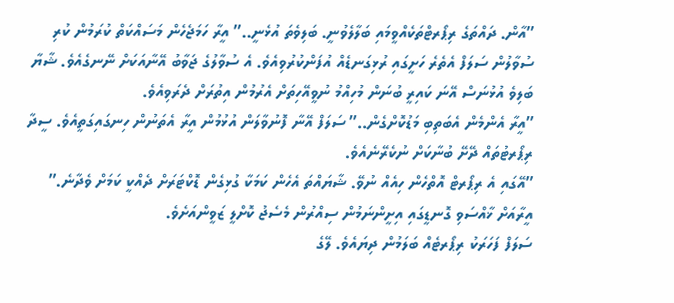”އާން. ދައްތަގެ ރިޕޯރޓްތަކެއްވީމައި ބަލާލެވުނީ. ބަލިވެތަ އުޅެނީ..” އީރާ ހަމަޖެހެން މަސައްކަތް ކުރަމުން ކުރި ސުވާލުން ސަލަފް އެތެރެ ހަށީގައި ރުޅިގަނޑެއް އުފަންކުރުވިއެވެ. އެ ސުވާލުގެ ޖަވާބު އޭނާއަކަށް ނޭނގެއެވެ. ޝާޔާ ބަލިވެ އުޅުނަސް އޭނަ ކައިރީ ބުނަން މުހިއްމު ނުވީއޭހިތަށް އެރުމުން އިތުރަށް ދެރަވިއެވެ.
”އީރާ އެންމެން އެބަތިބި މަޑުކޮށްގެން..” ސަލަފް އޭނާ ފޮނުވާލަން އުޅުމުން އީރާ އެތަނުން ހިނގައިގަތީއެވެ. ސީދާ ރިޕޯރޓުތައް ދޭށޭ ބުނާކަށް ނުކެރޭނެއެވެ.
”އޭގައި އެ ރިޕޯރޓް އޮތްހެން ހިއެއް ނުވޭ. ޝާޔައްތަ އެހެން ކަމަކާ ގުޅިގެން ޑޮކްޓަރަށް ދެއްކީ ކަމަށް ވެދާނެ.” އީރާއަށް ޚާއްސަވި ގޮނޑީގައި އިށީންނަމުން ސިއްރުން މެސެޖު ކޮށްލީ ޒަވީންއަށެވެ.
ސަލަފް ފަހަރަކު ރިޕޯރޓެއް ބަލަމުން ދިޔައެވެ. ލޭގެ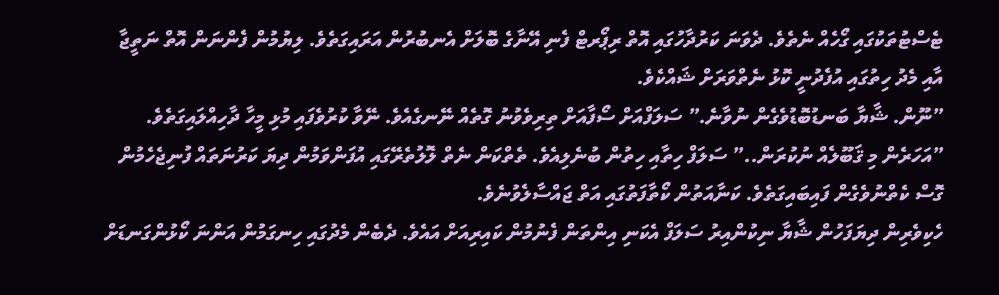ޓެސްޓުތަކުގައި ގޯހެއް ނެތެވެ. ދެވަނަ ކަރުދާހުގައި އޮތް ރިޕޯރޓް ފެނި އޭނާގެ ބޮލަށް އެނބުރުން އަރައިގަތެވެ. ލިޔުމުން ފެންނަން އޮތް ނަތީޖާ އާއި މެދު ހިތުގައި އުފެދުނީ ކޮޅު ނެތްވަރަށް ޝައްކެވެ.
”ނޫން. ޝާޔާ ބަނޑުބޮޑުވެގެން ނުވާނެ.” ސަލަފްއަށް ސޯފާއަށް ތިރިވެވުނު ގޮތެއް ނޭނގެއެވެ. ނޭވާ ކުރުވެފައި މުޅި މީހާ ދާހިއްލައިގަތެވެ.
”އަހަރެން މި ޤަބޫލެއް ނުކުރަން..” ސަލަފް ހިތާއި ހިތުން ބުނެލިއެވެ. ތެތްކަން ނެތް ލޮލުތެރޭގައި އުފަންވަމުން ދިޔަ ކަރުނަތައް ފުނިޖެހެމުން ގޮސް ކެތްނުވެގެން ފައިބައިގަތެވެ. ކަނާއަތުން ކޯތާފަތުގައި އަތް ޖައްސާލެވުނެވެ.
ހެކިވެރިން ދިޔަފަހުން ޝާޔާ ނިކުންއިރު ސަލަފް އެކަނި އިންތަން ފެނުމުން ކައިރިއަށް އައެވެ. ދެބެން މެދުގައި ހިނގަމުން އަންނަ ކޯޅުންގަނޑަށް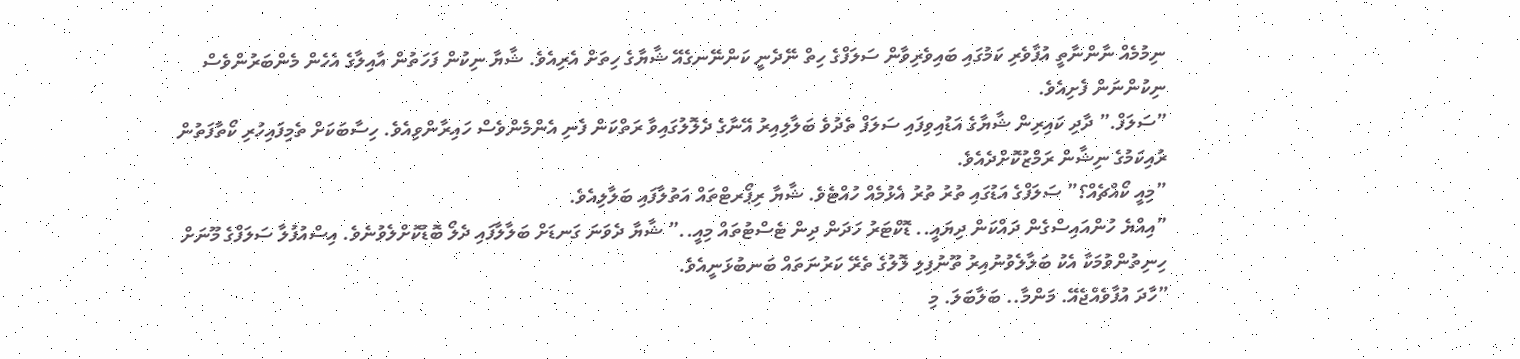ނިމުމެއް ނާންނާތީ އުފާވެރި ކަމުގައި ބައިވެރިވާން ސަލަފްގެ ހިތް ނޭދެނީ ކަންނޭނގެއޭ ޝާޔާގެ ހިތަށް އެރިއެވެ. ޝާޔާ ނިކުން ފަހަތުން އާއިލާގެ އެހެން މެންބަރުންވެސް ނިކުންނަން ފެށިއެވެ.
”ސަލަފް.” ދާދި ކައިރިން ޝާޔާގެ އަޑުއިވިފައި ސަލަފް ތެދުވެ ބަލާލިއިރު އޭނާގެ ދެލޮލުގައިވާ ރަތްކަން ފެނި އެންމެންވެސް ހައިރާންވިއެވެ. ހިސާބަކަށް ތެމިފައިހުރި ކޯތާފަތުން ރުއިކަމުގެ ނިޝާން ރަމްޒުކޮށްދެއެވެ.
”މިއީ ކޯއްޗެއް؟” ސަލަފްގެ އަޑުގައި ތުރު ތުރު އެޅުމެއް ހުއްޓެވެ. ޝާޔާ ރިޕޯރޓްތައް އަތުލާފައި ބަލާލިއެވެ.
”އިއްޔެ ހުންއައިސްގެން ދައްކަން ދިޔައީ.. ޑޮކްޓަރު ހަދަން ދިން ޓެސްޓުތައް މިއީ..” ޝާޔާ ދެވަނަ ގަނޑަށް ބަލާލާފައި ދެލޯ ބޮޑުކޮށްލެވުނެވެ. އިސްއުފުލާ ސަލަފްގެ މޫނަށް ހިނިތުންވުމަކާ އެކު ބަލާލެވުނުއިރު ތޫނުފިލި ލޮލުގެ ތެރޭ ކަރުނަތައް ބަނބުޅަނީއެވެ.
”ހާދަ އުފާވެއްޖެއޭ. މަންމާ.. ބަލާބަލަ. މި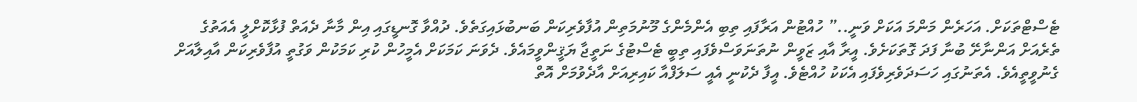ޓެސްޓްތަކަށް. އަހަރެން މަންމަ އަކަށް ވަނީ..” ހުއްޓުން އަރާފައި ތިބި އެންމެންގެ މޫނުމަތިން އުފާވެރިކަން ބަނބުޅައިގަތެވެ. ދުއްވާ ގޮނޑީގައި އިން މާނާ ދެއަތް ފުޅާކޮށްލީ އެއަތުގެ ތެރެއަށް އަންނާށޭ ބުނާ ފަދަ ގޮތަކަށެވެ. އީރާ އާއި ޒަވީން ނުތަނަވަސްވެފައި ތިބީ ޓެސްޓުގެ ނަތީޖާ ޔަޤީންވީމައެވެ. ދެވަނަ ކަމަކަށް އެމީހުން ކުރި ކަމަކުން ވަގުތީ އުފާވެރިކަން އާއިލާއަށް ގެނުވީތީއެވެ. އެތަނުގައި ހަސަދަވެރިވެފައި އެކަކު ހުއްޓެވެ. އީފާ ދެކުނީ އެއީ ސަލަފްއާ ކައިރިއަށް އާދެވުމަށް އޮތް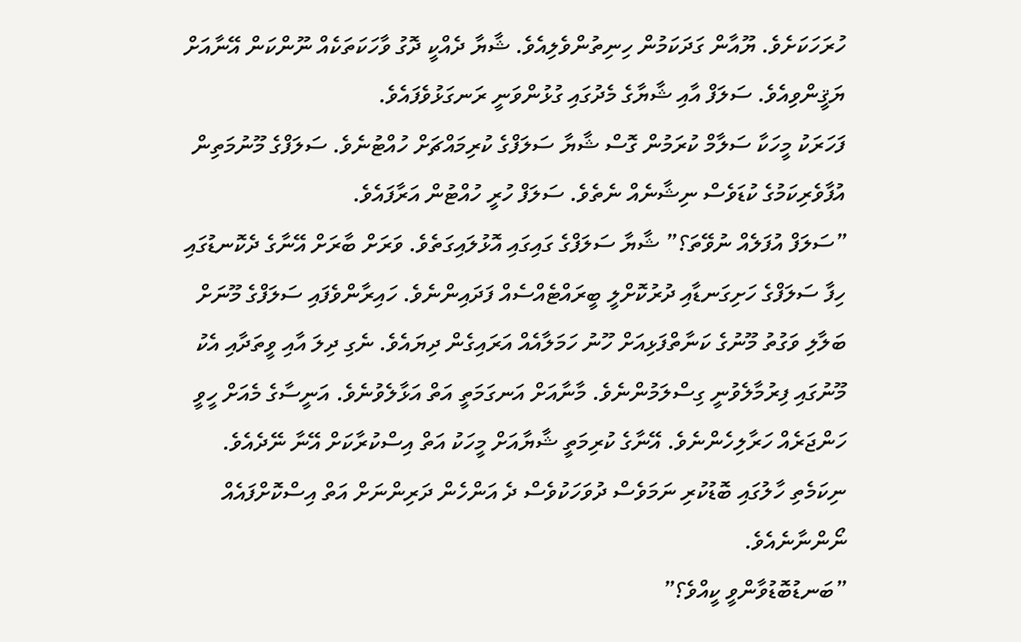ހުރަހަކަށެވެ. ޔޫއާން ގަދަކަމުން ހިނިތުންވެލިއެވެ. ޝާޔާ ދެއްކީ ދޮގު ވާހަކަތަކެއް ނޫންކަން އޭނާއަށް ޔަޤީންވިއެވެ. ސަލަފް އާއި ޝާޔާގެ މެދުގައި ގުޅުންވަނީ ރަނގަޅުވެފައެވެ.
ފަހަރަކު މީހަކާ ސަލާމް ކުރަމުން ގޮސް ޝާޔާ ސަލަފްގެ ކުރިމައްޗަށް ހުއްޓުނެވެ. ސަލަފްގެ މޫނުމަތިން އުފާވެރިކަމުގެ ކުޑަވެސް ނިޝާނެއް ނެތެވެ. ސަލަފް ހުރީ ހުއްޓުން އަރާފައެވެ.
”ސަލަފް އުފަލެއް ނުވޭތަ؟” ޝާޔާ ސަލަފްގެ ގައިގައި އޮޅުލައިގަތެވެ. ވަރަށް ބާރަށް އޭނާގެ ދެކޮނޑުގައި ހިފާ ސަލަފްގެ ހަށިގަނޑާއި ދުރުކޮށްލީ ބީރައްޓެއްސެއް ފަދައިންނެވެ. ހައިރާންވެފައި ސަލަފްގެ މޫނަށް ބަލާލި ވަގުތު މޫނުގެ ކަނާތްފަޅިއަށް ހޫނު ހަމަލާއެއް އަރައިގެން ދިޔައެވެ. ނެގި ދިލަ އާއި ވީތަދާއި އެކު މޫނުގައި ފިރުމާލެވުނީ ގިސްލަމުންނެވެ. މާނާއަށް އަނގަމަތީ އަތް އަޅާލެވުނެވެ. އަނީސާގެ މެއަށް ހީވީ ހަންޖަރެއް ހަރާލިހެންނެވެ. އޭނާގެ ކުރިމަތީ ޝާޔާއަށް މީހަކު އަތް އިސްކުރާކަށް އޭނާ ނޭދެއެވެ. ނިކަމެތި ހާލުގައި ބޮޑުކުރި ނަމަވެސް ދުވަހަކުވެސް ދެ އަންހެން ދަރިންނަށް އަތް އިސްކޮށްފައެއް ނޯންނާނެއެވެ.
”ބަނޑުބޮޑުވާންވީ ކީއްވެ؟”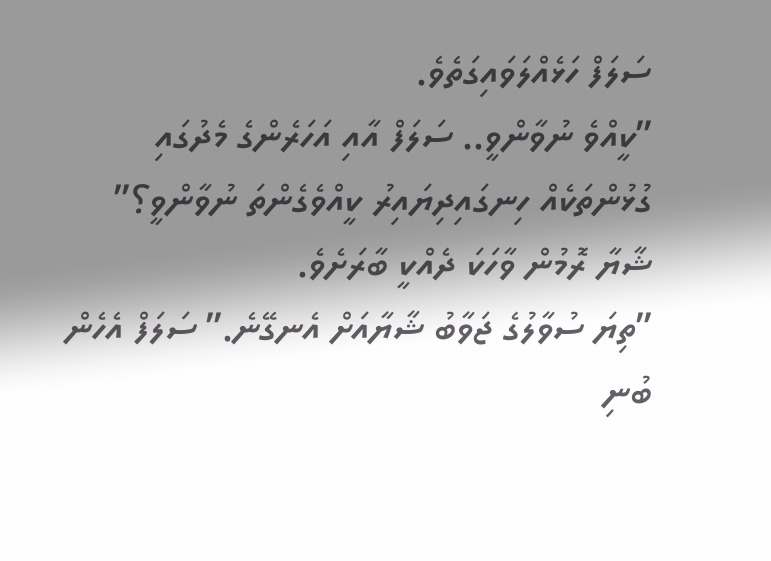ސަލަފް ހަޅެއްލަވައިގަތެވެ.
”ކީއްވެ ނުވާންވީ.. ސަލަފް އާއި އަހަރެންގެ މެދުގައި ގުޅުންތަކެއް ހިނގައިދިޔައިރު ކީއްވެގެންތަ ނުވާންވީ؟” ޝާޔާ ރޮމުން ވާހަކަ ދެއްކީ ބާރަށެވެ.
”ތިޔަ ސުވާލުގެ ޖަވާބު ޝާޔާއަށް އެނގޭނެ.” ސަލަފް އެހެން ބުނި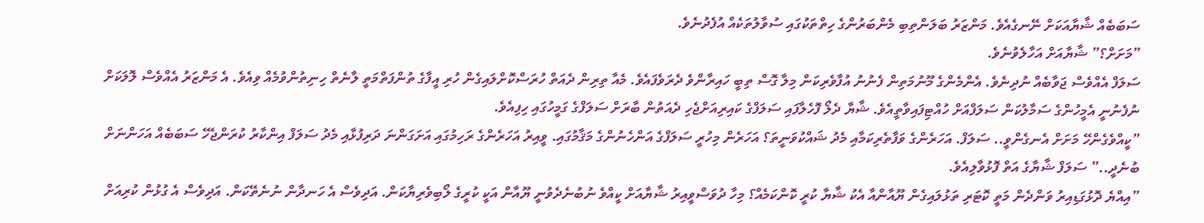ސަބަބެއް ޝާޔާއަކަށް ނޭނގެއެވެ. މަންޒަރު ބަލަންތިބި މެންބަރުންގެ ހިތްތަކުގައި ސުވާލުތަކެއް އުފެދުނެވެ.
”މަށަށް؟” ޝާޔާއަށް އަހާލެވުނެވެ.
ސަލަފް އެއްވެސް ޖަވާބެއް ނުދިނެވެ. އެންމެންގެ މޫނުމަތިން ފެނުނު އުފާވެރިކަން މިލާ ގޮސް ތިބީ ހައިރާންވެ ދެރަވެފައެވެ. މެއާ ތިރިން ދެއަތް ހުރަސްކޮށްލައިގެން ހުރި އީފާގެ ތުންފަތްމަތީ ލާނެތް ހިނިތުންވުމެއް ވިއެވެ. އެ މަންޒަރު އެއްވެސް ލޮލަކަށް ނުފެނުނީ އެމީހުންގެ ސަމާލުކަން ސަލަފްއަށް ހުއްޓިފައިވާތީއެވެ. ޝާޔާ ދެލޯ ފޮހެލާފައި ސަލަފްގެ ކައިރިއަށްޖެހި ދެއަތުން ބާރަށް ސަލަފްގެ ގަމީހުގައި ހިފިއެވެ.
”ކީއްވެގެންހޭ މަށަށް އެނގެންވީ.. ސަލަފް. އަހަރެންގެ ވަފާތެރިކަމާއި މެދު ޝައްކުވަނީތަ؟ އަހަރެން މިހުރީ ސަލަފްގެ އަންހެނުންގެ މަޤާމުގައި. ވީއިރު އަހަރެންގެ ރަހިމުގައި އަށަގަންނަ ދަރިފުޅާއި މެދު ސަލަފް އިންކާރު ކުރަންޖެހޭ ސަބަބެއް އަހަންނަށް ބުނެދީ..” ސަލަފް ޝާޔާގެ އަތް ފޮޅުވާލިއެވެ.
”އިއްޔެ ދޮޅުގަޑިއިރު ވަންދެން މަތީ ކޮޓަރި ތަޅުލައިގެން ޔޫއާންއާ އެކު ޝާޔާ ކުރީ ކޮންކަމެއް؟ މިހާ ދުވަސްވީއިރު ޝާޔާއަށް ކީއްވެ ނުބުނެދެވުނީ ޔޫއާން އަކީ ކުރީގެ ލޯބިވެރިޔާކަން. އަދިވެސް އެ ހަނދާން ނުނެތޭކަން. އަދިވެސް އެ ގުޅުން ކުރިއަށް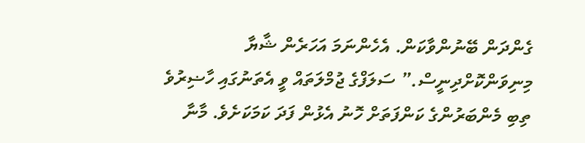ގެންދަން ބޭނުންވާކަން. އެހެންނަމަ އަހަރެން ޝާޔާ މިނިވަންކޮށްދިނީސް.” ސަލަފްގެ ޖުމްލަތައް ވީ އެތަނުގައި ހާޟިރުވެ ތިބި މެންބަރުންގެ ކަންފަތަށް ހޮނު އެޅުން ފަދަ ކަމަކަށެވެ. މާނާ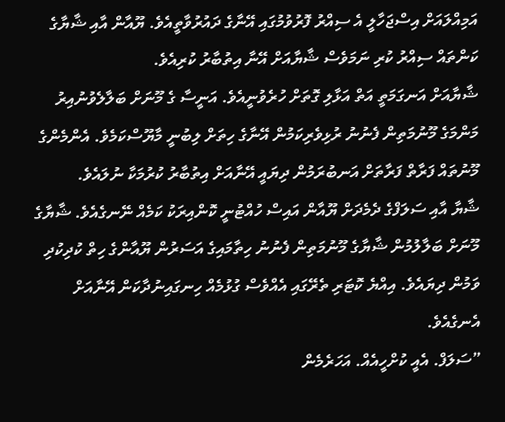އަމިއްލައަށް އިސްޖަހާލީ އެ ސިއްރު ފޮރުވުމުގައި އޭނާގެ ދައުރުވާތީއެވެ. ޔޫއާން އާއި ޝާޔާގެ ކަންތައް ސިއްރު ކުރި ނަމަވެސް ޝާޔާއަށް އޭނާ އިތުބާރު ކުރިއެވެ.
ޝާޔާއަށް އަނގަމަތީ އަތް އަޅާލި ގޮތަށް ހުރެވުނީއެވެ. އަނީސާ ގެ މޫނަށް ބަލާލެވުނުއިރު މަންމަގެ މޫނުމަތިން ފެނުނު ރުޅިވެރިކަމުން އޭނާގެ ހިތަށް ލިބުނީ މާޔޫސްކަމެވެ. އެންމެންގެ މޫނުތައް ފަރާތް ފަރާތަށް އަނބުރަމުން ދިޔައީ އޭނާއަށް އިތުބާރު ކުރުމަކާ ނުލައެވެ.
ޝާޔާ އާއި ސަލަފްގެ ދެމެދަށް ޔޫއާން އައިސް ހުއްޓުނީ ކޮންއިރަކު ކަމެއް ނޭނގެއެވެ. ޝާޔާގެ މޫނަށް ބަލާލުމުން ޝާޔާގެ މޫނުމަތިން ފެނުނު ހިތާމައިގެ އަސަރުން ޔޫއާންގެ ހިތް ކުދިކުދި ވަމުން ދިޔައެވެ. އިއްޔެ ކޮޓަރި ތެރޭގައި އެއްވެސް ގުޅުމެއް ހިނގައިނުދާކަން އޭނާއަށް އެނގެއެވެ.
”ސަލަފް. އެއީ ކުށްހީއެއް. އަހަރެމެން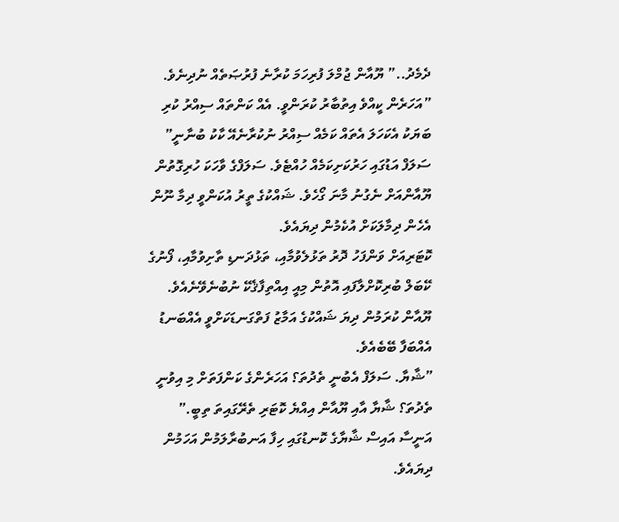ދެމެދު..” ޔޫއާން ޖުމްލަ ފުރިހަމަ ކުރާނެ ފުރުޞަތެއް ނުދިނެވެ.
”އަހަރެން ކީއްވެ އިތުބާރު ކުރަންވީ. އެއް ކަންތައް ސިއްރު ކުރި ބަޔަކު އެކަހަލަ އެތައް ކަމެއް ސިއްރު ނުކުރާނެއޭ ކާކު ބުނާނީ” ސަލަފް އަޑުގައި ހަރުކަށިކަމެއް ހުއްޓެވެ. ސަލަފްގެ ވާހަކަ ހުރިގޮތުން ޔޫއާންއަށް ނެގުނު މާނަ ގޯހެވެ. ޝައްކުގެ ތީރު އުކަންވީ ދިމާ ނޫން އެހެން ދިމާލަކަށް އުކެމުން ދިޔައެވެ.
ކޮޓަރިއަށް ވަންފަހު ދޮރު ތަޅުލެވުމާއި، ތަޅުދަނޑި ތާށިވުމާއި، ފޯނުގެ ކޭބަލް ބުރިކޮށްލާފައި އޮތުން މިއީ އިއްތިފާޤެކޭ ނުބުނެވޭނެއެވެ. ޔޫއާން ކުރަމުން ދިޔަ ޝައްކުގެ އަމާޒު ފަތްގަނޑަކަށްވީ އެއްބަނޑު އެއްބަފާ ބޭބެއެވެ.
”ޝާޔާ. ސަލަފް އެބުނީ ތެދުތަ؟ އަހަރެންގެ ކަންފަތަށް މި އިވުނީ ތެދުތަ؟ ޝާޔާ އާއި ޔޫއާން އިއްޔެ ކޮޓަރި ތެރޭގައިތަ ތިބީ.” އަނީސާ އައިސް ޝާޔާގެ ކޮނޑުގައި ހިފާ އަނބުރާލަމުން އަހަމުން ދިޔައެވެ.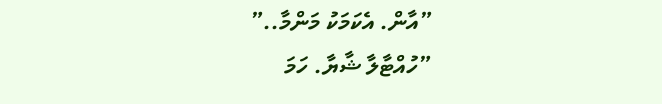”އާން. އެކަމަކު މަންމާ..”
”ހުއްޓާލާ ޝާޔާ. ހަމަ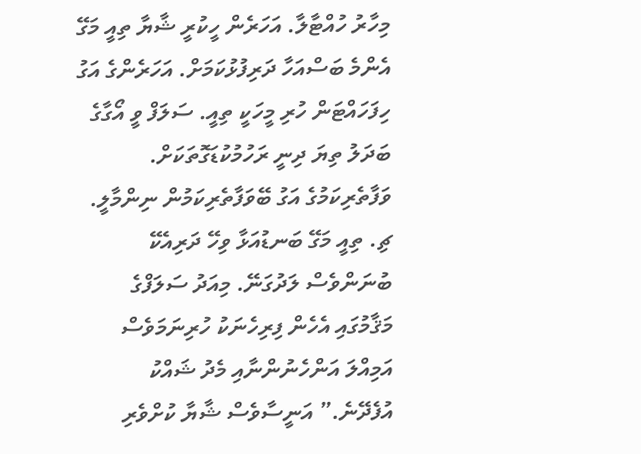މިހާރު ހުއްޓާލާ. އަހަރެން ހީކުރީ ޝާޔާ ތިއީ މަގޭ އެންމެ ބަސްއަހާ ދަރިފުޅުކަމަށް. އަހަރެންގެ އަގު ހިފަހައްޓަން ހުރި މީހަކީ ތިއީ. ސަލަފް ވީ އޯގާގެ ބަދަލު ތިޔަ ދިނީ ރަހުމުކުޑަގޮތަކަށް. ވަފާތެރިކަމުގެ އަގު ބޭވަފާތެރިކަމުން ނިންމާލީ. ޗި. ތިއީ މަގޭ ބަނޑުއަޅާ ވިހޭ ދަރިއެކޭ ބުނަންވެސް ލަދުގަނޭ. މިއަދު ސަލަފްގެ މަޤާމުގައި އެހެން ފިރިހެނަކު ހުރިނަމަވެސް އަމިއްލަ އަންހެނުންނާއި މެދު ޝައްކު އުފެދޭނެ.” އަނީސާވެސް ޝާޔާ ކުށްވެރި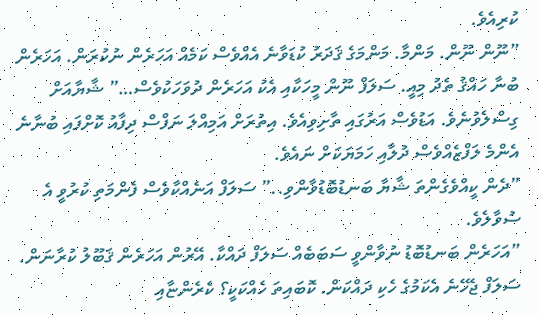ކުރިއެވެ.
”ނޫން ނޫން. މަންމާ. މަންމަގެ ޤަދަރު ކުޑަވާނެ އެއްވެސް ކަމެއް އަހަރެން ނުކުރަން. އަހަރެން ބުނާ ހައްޤު ތެދު މިއީ. ސަލަފް ނޫން މީހަކާއި އެކު އަހަރެން ދުވަހަކުވެސް…” ޝާޔާއަށް ގިސްލެވުނެވެ. އަޑުވެސް އަރުގައި ތާށިވިއެވެ. އިތުރަށް އަމިއްލަ ނަފްސް ދިފާއު ކޮށްފައި ބުނާނެ އެންމެ ލަފްޒެއްވެސް ދުލާއި ހަމަޔަކަށް ނައެވެ.
”ދެން ކީއްވެގެންތަ ޝާޔާ ބަނޑުބޮޑުވާންވި..” ސަލަފް އަނެއްކާވެސް ފެންމަތި ކުރުވީ އެ ސުވާލެވެ.
”އަހަރެން ބަނޑުބޮޑު ނުވާންވީ ސަބަބެއް ސަލަފް ދައްކާ. އޭރުން އަހަރެން ޤަބޫލު ކުރާނަން. ސަލަފް ޖެހޭނެ އެކަމުގެ ހެކި ދައްކަން. ކޮބައިތަ ހެއްކަކީ؟ ކެރެންޏާއި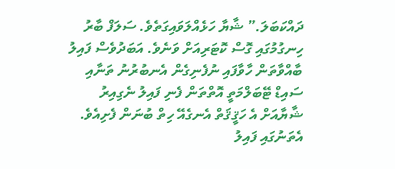ދައްކަބަލަ.” ޝާޔާ ހަޅެއްލަވައިގަތެވެ. ސަލަފް ބާރު ހިނގުމުގައި ގޮސް ކޮޓަރިއަށް ވަނެވެ. އަބަދުވެސް ފައިލު ބާއްވާތަން ހާވާފައި ނުފެނިގެން އެނބުރުނު ތަނާއި ސައިޑް ޓޭބަލްމަތީ އޮތްތަން ފެނި ފައިލު ނެގިއިރު ޝާޔާއަށް އެ ހަޤީޤަތް އެނގެއޭ ހިތް ބުނަން ފެށިއެވެ. އެތަނުގައި ފައިލު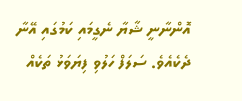އޮންނާނީ ޝާޔާ ނެގީމައި ކަމުގައި އޭނާ ދެކެއެވެ. ސަލަފް ހަލުވި ފިޔަވަޅު ތަކެއް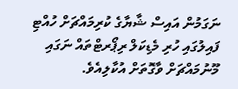ނަގަމުން އައިސް ޝާޔާގެ ކުރިމައްޗަށް ހުއްޓި ފައިލުގައި ހުރި މެޑިކަލް ރިޕޯރޓްތައް ނަގައި މޫނުމައްޗަށް ވާގޮތަށް އުކާލިއެވެ.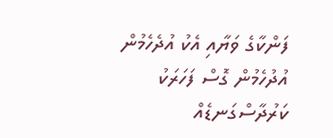ފަންކާގެ ވަޔާއި އެކު އުދެހެމުން އުދުހެމުން ގޮސް ފަހަރަކު ކަރުދާސްގަނޑެއް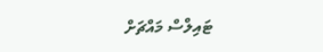ޓައިލްސް މައްޗަށް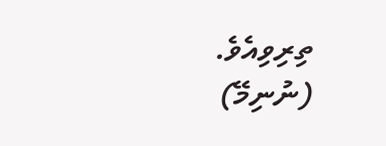ތިރިވިއެވެ.
(ނުނިމޭ)